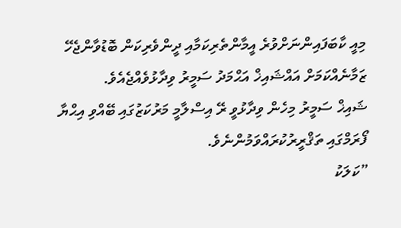މިއީ ކާބަފައިންނަށްވުރެ އީމާންތެރިކަމާއި ދީންވެރިކަން ބޮޑުވާންޖެހޭ ޒަމާނެއްކަމަށް އައްޝައިޚް އަޙްމަދު ސަމީރު ވިދާޅުވެއްޖެއެވެ.
ޝައިޚް ސަމީރު މިހެން ވިދާޅުވީ ރޭ އިސްލާމީ މަރުކަޒުގައި ބޭއްވި އިޙްޔާ ފޯރަމްގައި ތަޤްރީރުކުރައްވަމުންނެވެ.
”ކަލަކު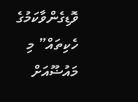ވޮޑިގެންވާކަމުގެ ހެކިތައް” މި މައުޟޫއަށް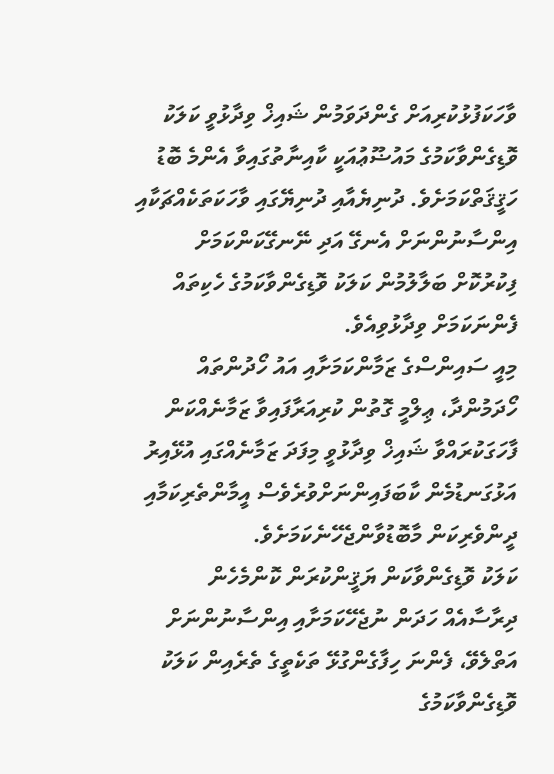ވާހަކަފުޅުކުރިއަށް ގެންދަވަމުން ޝައިޚް ވިދާޅުވީ ކަލަކު ވޮޑިގެންވާކަމުގެ މައުޟޫޢުއަކީ ކާއިނާތުގައިވާ އެންމެ ބޮޑު ހަޤީޤަތްކަމަށެވެ. ދުނިޔެއާއި ދުނިޔޭގައި ވާހަކަތަކެއްޗަކާއި އިންސާނުންނަށް އެނގޭ އަދި ނޭނގޭކަންކަމަށް ފިކުރުކޮށް ބަލާލުމުން ކަލަކު ވޮޑިގެންވާކަމުގެ ހެކިތައް ފެންނަކަމަށް ވިދާޅުވިއެވެ.
މިއީ ސައިންސްގެ ޒަމާންކަމަށާއި އައު ހޯދުންތައް ހޯދަމުންދާ، ޢިލްމީ ގޮތުން ކުރިއަރާފައިވާ ޒަމާނެއްކަން ފާހަގަކުރައްވާ ޝައިޚް ވިދާޅުވީ މިފަދަ ޒަމާނެއްގައި އުޅޭއިރު އަޅުގަނޑުމެން ކާބަފައިންނަށްވުރެވެސް އީމާންތެރިކަމާއި ދީންވެރިކަން މާބޮޑުވާންޖެހޭނެކަމަށެވެ.
ކަލަކު ވޮޑިގެންވާކަން ޔަޤީންކުރަން ކޮންމެހެން ދިރާސާއެއް ހަދަން ނުޖެހޭކަމަށާއި އިންސާނުންނަށް އަތްލެވޭ، ފެންނަ ހިފާގެންގުޅޭ ތަކެތީގެ ތެރެއިން ކަލަކު ވޮޑިގެންވާކަމުގެ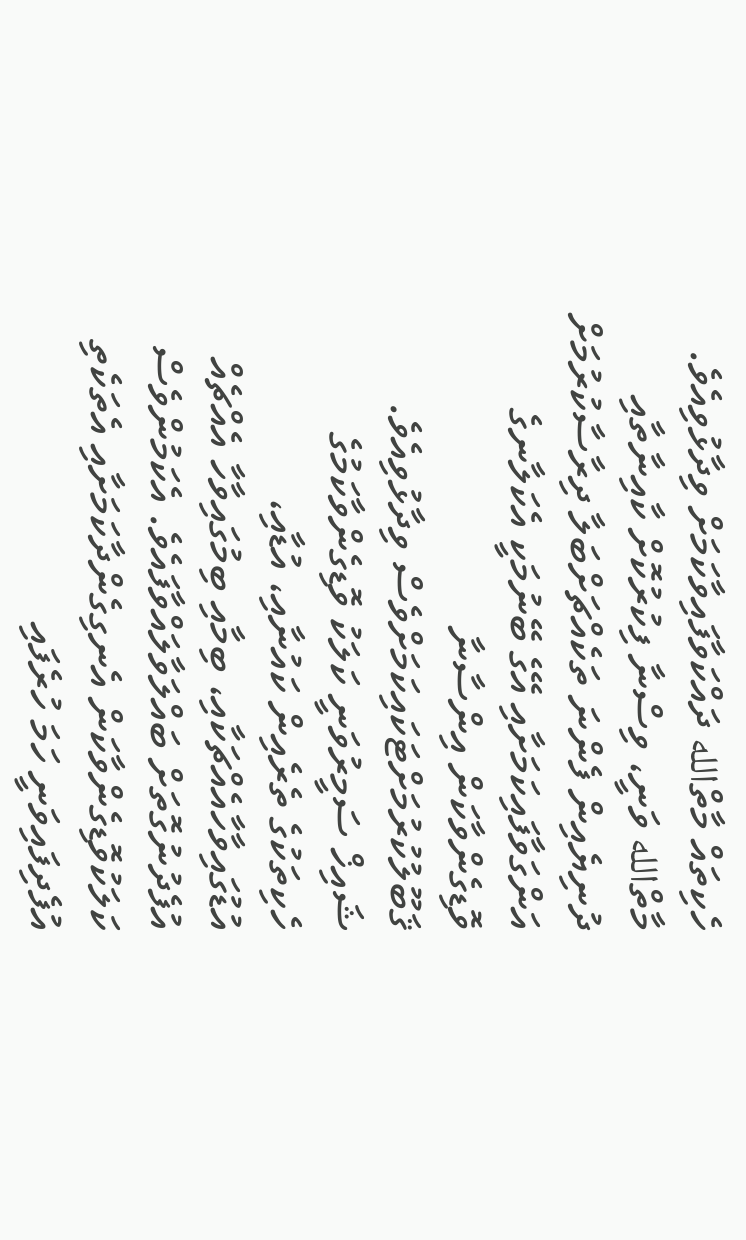ހެކިތައް މާތްالله ދައްކަވާފައިވާކަމަށް ވިދާޅުވިއެވެ.
މާތްالله ވަނީ، ވިސްނާ ފިކުރުކޮށް ކާއިނާތާއި ދުނިޔެއިން ފެންނަ ތަކެއްޗަށްބަލާ ދިރާސާކުރުމަށް އަންގަވާފައިކަމަށާއި އޭގެ ބޭނުމަކީ އެކަލާނގެ ވޮޑިގެންވާކަން އިންސާނާ ޤަބޫލުކުރުމަށްޓަކައިކަމަށްވެސް ވިދާޅުވިއެވެ.
ޝައިޚް ސަމީރުވަނީ ކަލަކު ވޮޑިގެންވާކަމުގެ ހެކިތަކުގެ ތެރެއިން ކައުނާއި، އުޑާއި، އުޑުގައިވާހާއެއްޗަކާއި، ބިމާއި ބިމުގައިވާހާ އެއްޗެއް އުފެދުނުގޮތަށް ބައްލަވާލައްވާފައެވެ. އެކަމުންވެސް ކަލަކުވޮޑިގެންވާކަން އެނގިގެންދާކަމަށާއި އެތަކެތި އުފެދިފައިވަނީ ހަމަ ހުރެފައި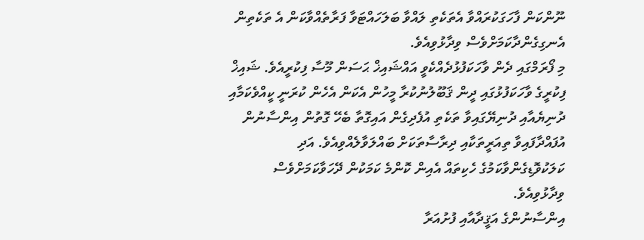ނޫންކަން ފާހަގަކުރައްވާ އެތަކެތި ލައްވާ ބަލަހައްޓަވާ ފަރާތެއްވާކަން އެ ތަކެތިން އެނގިގެންދާކަމަށްވެސް ވިދާޅުވިއެވެ.
މި ފޯރަމްގައި ދެން ވާހަކަފުޅުދެއްކެވީ އައްޝައިޚް ޙަސަން މޫސާ ފިކުރީއެވެ. ޝައިޚް ފިކުރީގެ ވާހަކަފުޅުގައި ދީން ޤަބޫލުނުކުރާ މީހުން އެކަން އެހެން ކުރަނީ ކީއްވެކަމާއި ދުނިޔެއާއި ދުނިޔޭގައިވާ ތަކެތި އުފެދިގެން އައިގޮތާ ބެހޭ ގޮތުން އިންސާނުން އުފައްދާފައިވާ ތިއަރީތަކާއި ދިރާސާތަކަށް ބައްލަވާލެއްވިއެވެ. އަދި ކަލަކުވޮޑިގެންވާކަމުގެ ހެކިތައް އެއިން ކޮންމެ ކަމަކުން ދޭހަވާކަމަށްވެސް ވިދާޅުވިއެވެ.
އިންސާނުންގެ އަޤީދާއާއި ފުށުއަރާ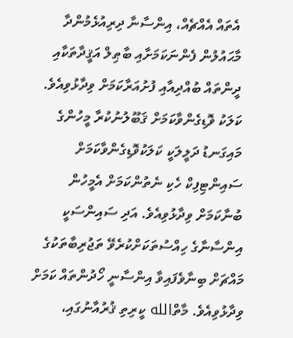އެތައް އެއްޗެއް، އިންސާނާ ދިރިއުޅެމުންދާ މާޙައުލުން ފެންނަކަމަށާއި ބާޠިލް އަޤީދާތަކާއި ދީންތައް ބުއްދިއާއި ފުށުއަރާކަމަށް ވިދާޅުވިއެވެ.
ކަލަކު ވޮޑިގެންވާކަމަށް ޤަބޫލުނުކުރާ މީހުންގެ މައިގަނޑު ދަލީލަކީ ކަލަކުވޮޑިގެންވާކަމަށް ސައިންޓިފިކް ހެކި ނެތުންކަމަށް އެމީހުން ބުނާކަމަށް ވިދާޅުވިއެވެ. އަދި ސައިންސަކީ އިންސާނާގެ ހިއްސުތަކަށްކުރެވޭ ތަޖުރިބާތަކުގެ މައްޗަށް ބިނާވެފައިވާ އިންސާނީ ހޯދުންތައް ކަމަށް ވިދާޅުވިއެވެ. މާތްالله ކީރިތި ޤުރުއާނުގައި،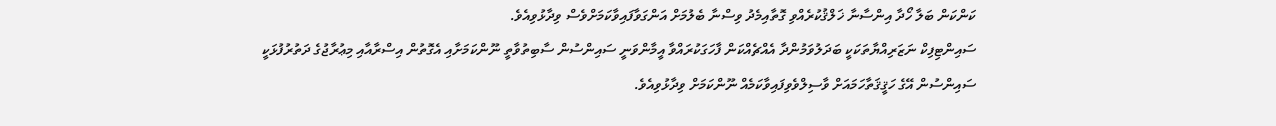ކަންކަން ބަލާ ހޯދާ އިންސާނާ ޚަލްޤުކުރެއްވި ގޮތާއިމެދު ވިސްނާ ބެލުމަށް އަންގަވާފައިވާކަމަށްވެސް ވިދާޅުވިއެވެ.
ސައިންޓިފިކް ނަޒަރިއްޔާތަކަކީ ބަދަލުވަމުންދާ އެއްޗެއްކަން ފާހަގަކުރައްވާ އީމާންވަނީ ސައިންސުން ސާބިތުވާތީ ނޫންކަމަށާއި އެގޮތުން އިސްރާއާއި މިޢުރާޖުގެ ދަތުރުފުޅަކީ ސައިންސުން އޭގެ ހަޤީޤަތާހަމައަށް ވާސިލްވެވިފައިވާކަމެއް ނޫންކަމަށް ވިދާޅުވިއެވެ.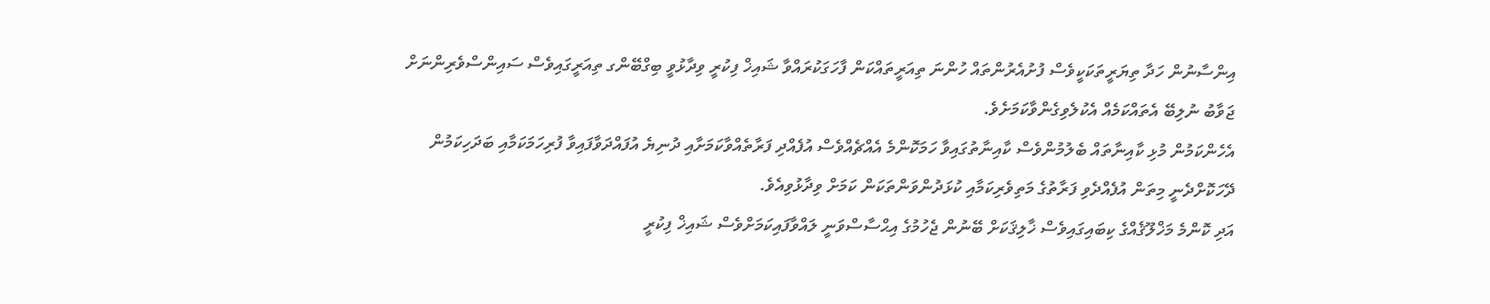އިންސާނުން ހަދާ ތިޔަރީތަކަކީވެސް ފުށުއެރުންތައް ހުންނަ ތިއަރީތައްކަން ފާހަގަކުރައްވާ ޝައިޚް ފިކުރީ ވިދާޅުވީ ބިގްބޭންގ ތިއަރީގައިވެސް ސައިންސްވެރިންނަށް ޖަވާބު ނުލިބޭ އެތައްކަމެއް އެކުލެވިގެންވާކަމަށެވެ.
އެހެންކަމުން މުޅި ކާއިނާތައް ބެލުމުންވެސް ކާއިނާތުގައިވާ ހަމަކޮންމެ އެއްޗެއްވެސް އުފެއްދި ފަރާތެއްވާކަމަށާއި ދުނިޔެ އުފައްދަވާފައިވާ ފުރިހަމަކަމާއި ބަދަހިކަމުން ދޭހަކޮށްދެނީ މިތަން އުފެއްދެވި ފަރާތުގެ މަތިވެރިކަމާއި ކުޅަދުންވަންތަކަން ކަމަށް ވިދާޅުވިއެވެ.
އަދި ކޮންމެ މަޚްލޫޤެއްގެ ކިބައިގައިވެސް ޚާލިޤަކަށް ބޭނުން ޖެހުމުގެ އިޙްސާސްވަނީ ލައްވާފައިކަމަށްވެސް ޝައިޚް ފިކުރީ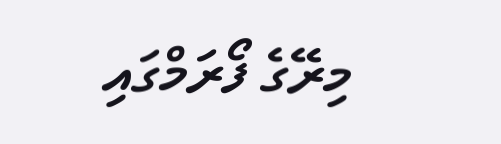މިރޭގެ ފޯރަމްގައި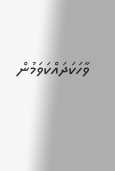ވާހަކަދައްކަވަމުން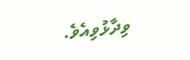ވިދާޅުވިއެވެ.